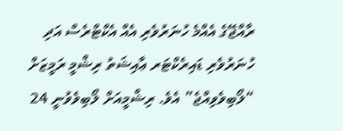ރާއްޖޭގެ އެއްމެ ހުނަރުވެރި އެއް އެކްޓްރެސް އަދި ހުނަރުވެރި ޑައިރެކްޓަރ ޢާއިޝަތު ރިޝްމީ ރަމީޒަށް “ލޯބިވެވިއްޖެ” އެވެ. ރިޝްމީއަށް ލޯބިވެވުނީ 24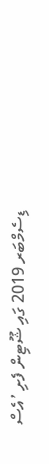ޑިސެމްބަރ 2019 ގައި ޝޫޓިން ފެށި ’އެސް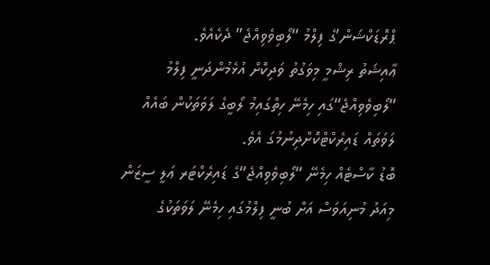ޕްރޮޑަކްޝަން’ގެ ފިލްމު “ލޯބިވެވިއްޖެ” ދެކެއެވެ.
ޢާއިޝަތު ރިޝްމީ މިވަގުތު ވަދިކޮށް އުޅެމުންދަނީ ފިލްމު “ލޯބިވެވިއްޖެ“ގައި ހިމެނޭ ހިތްގައިމު ލޯބީގެ ލަވަތަކުން ބައެއް ލަވަތައް ޑައިރެކްޓްކޮށްދިނުމުގަ އެވެ.
ބޮޑު ކާސްޓެއް ހިމެނޭ “ލޯބިވެވިއްޖެ“ގެ ޑައިރެކްޓަރ ޢަލީ ސީޒަން މިއަދު މުނިއަވަސް އަށް ބުނީ ފިލްމުގައި ހިމެނޭ ލަވަތަކުގެ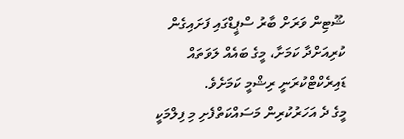ޝޫޓިން ވަރަށް ބާރު ސްޕީޑްގައި ފަށައިގެން ކުރިއަށްދާ ކަމަށާ، މީގެ ބައެއް ލަވަތައް ޑައިރެކްޓްކުރަނީ ރިޝްމީ ކަމަށެވެ.
މީގެ ދެ އަހަރުކުރިން މަސައްކަތްފެށި މި ފިލްމަކީ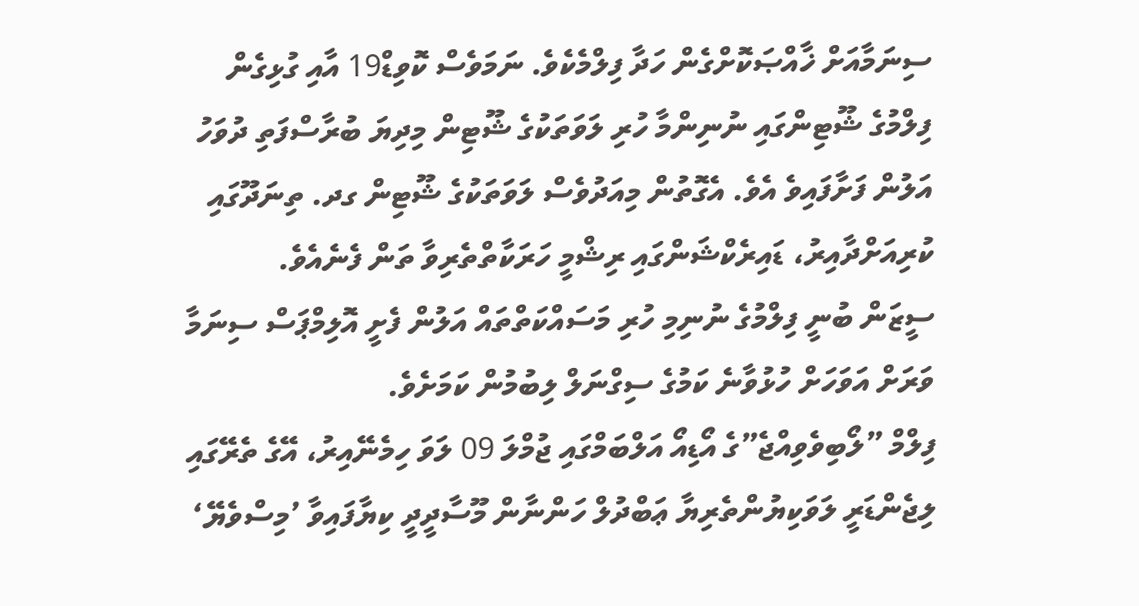ސިނަމާއަށް ޚާއްޞަކޮށްގެން ހަދާ ފިލްމެކެވެ. ނަމަވެސް ކޮވިޑް19 އާއި ގުޅިގެން ފިލްމުގެ ޝޫޓިންގައި ނުނިންމާ ހުރި ލަވަތަކުގެ ޝޫޓިން މިދިޔަ ބުރާސްފަތި ދުވަހު އަލުން ފަށާފައިވެ އެވެ. އެގޮތުން މިއަދުވެސް ލަވަތަކުގެ ޝޫޓިން ގދ. ތިނަދޫގައި ކުރިއަށްދާއިރު، ޑައިރެކްޝަންގައި ރިޝްމީ ހަރަކާތްތެރިވާ ތަން ފެނެއެވެ.
ސީޒަން ބުނީ ފިލްމުގެ ނުނިމި ހުރި މަސައްކަތްތައް އަލުން ފެށީ އޮލިމްޕަސް ސިނަމާ ވަރަށް އަވަހަށް ހުޅުވާނެ ކަމުގެ ސިގްނަލް ލިބުމުން ކަމަށެވެ.
ފިލްމް ”ލޯބިވެވިއްޖެ”ގެ އޯޑިއޯ އަލްބަމްގައި ޖުމްލަ 09 ލަވަ ހިމެނޭއިރު، އޭގެ ތެރޭގައި ލިޖެންޑަރީ ލަވަކިޔުންތެރިޔާ ޢަބްދުލް ހަންނާން މޫސާދީދީ ކިޔާފައިވާ ’މިސްވެޔޭ‘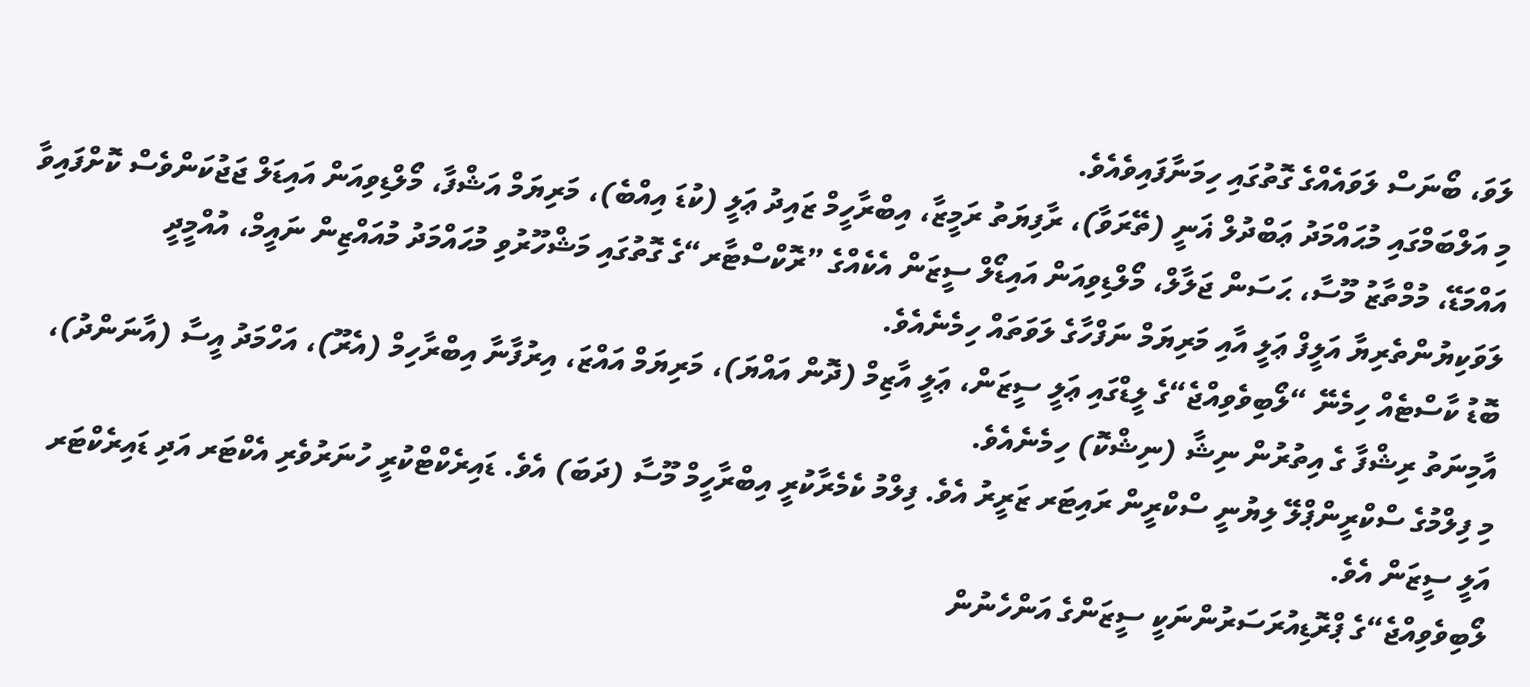ލަވަ، ބޯނަސް ލަވައެއްގެ ގޮތުގައި ހިމަނާފައިވެއެވެ.
މި އަލްބަމްގައި މުޙައްމަދު ޢަބްދުލް ޣަނީ (ތޭރަވާ)، ރާފިޔަތު ރަމީޒާ، އިބްރާހީމް ޒައިދު ޢަލީ (ކުޑަ އިއްބެ)، މަރިޔަމް އަޝްފާ، މޯލްޑިވިއަން އައިޑަލް ޖަޖުކަންވެސް ކޮށްފައިވާ އައްމަޑޭ، މުމްތާޒު މޫސާ، ޙަސަން ޖަލާލް، މޯލްޑިވިއަން އައިޑޯލް ސީޒަން އެކެއްގެ ”ރޮކްސްޓާރ“ގެ ގޮތުގައި މަޝްހޫރުވި މުޙައްމަދު މުއައްޒިން ނައީމް، އުއްމީދީ ލަވަކިޔުންތެރިޔާ އަލީފް ޢަލީ އާއި މަރިޔަމް ނަފްހާގެ ލަވަތައް ހިމެނެއެވެ.
ބޮޑު ކާސްޓެއް ހިމެނޭ “ލޯބިވެވިއްޖެ“ގެ ލީޑްގައި ޢަލީ ސީޒަން، ޢަލީ އާޒިމް (ދޮން އައްޔަ)، މަރިޔަމް އައްޒަ، އިރުފާނާ އިބްރާހިމް (އެރޫ)، އަހްމަދު އީސާ (އާނަންދު)، އާމިނަތު ރިޝްފާ ގެ އިތުރުން ނިޝާ (ނިޝްކޮ) ހިމެނެއެވެ.
މި ފިލްމުގެ ސްކްރީންޕްލޭ ލިޔުނީ ސްކްރީން ރައިޓަރ ޒަރީރު އެވެ. ފިލްމު ކެމެރާކުރީ އިބްރާހީމް މޫސާ (ދަބަ) އެވެ. ޑައިރެކްޓްކުރީ ހުނަރުވެރި އެކްޓަރ އަދި ޑައިރެކްޓަރ އަލީ ސީޒަން އެވެ.
ލޯބިވެވިއްޖެ“ގެ ޕްރޮޑިއުރަސަރުންނަކީ ސީޒަންގެ އަންހެނުން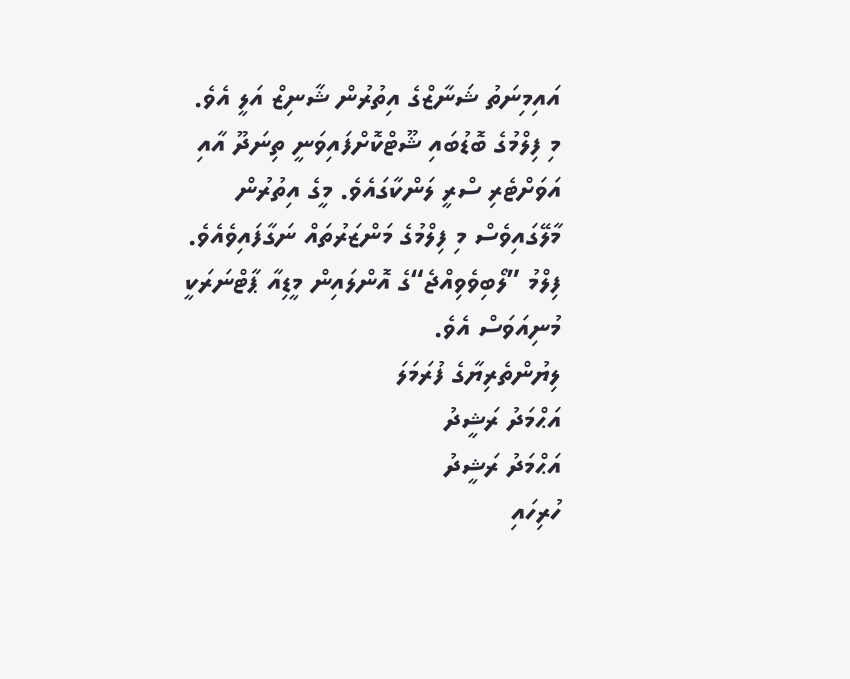އައިމިނަތު ޝަނާޒްގެ އިތުރުން ޝާނިޒް އަލީ އެވެ.
މި ފިލްމުގެ ބޮޑުބައި ޝޫޓްކޮށްފައިވަނީ ތިނަދޫ އާއި އަވަށްޓެރި ސްރީ ލަންކާގައެވެ. މީގެ އިތުރުން މާލޭގައިވެސް މި ފިލްމުގެ މަންޒަރުތައް ނަގާފައިވެއެވެ.
ފިލްމު ”ލޯބިވެވިއްޖެ“ގެ އޮންލައިން މީޑިއާ ޕާޓްނަރަކީ މުނިއަވަސް އެވެ.
ލިޔުންތެރިޔާގެ ފުރަމަލަ
އަޙްމަދު ރަޝީދު
އަޙްމަދު ރަޝީދު
ހުރިހައި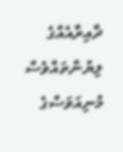ދާއިރާއެއްގެ ލިޔުންތައްވެސް މުނިއަވަސްގެ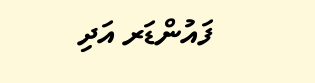ފައުންޑަރ އަދި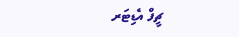ޗީފް އެޑިޓަރ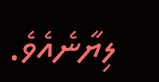ލިޔާނެއެވެ.